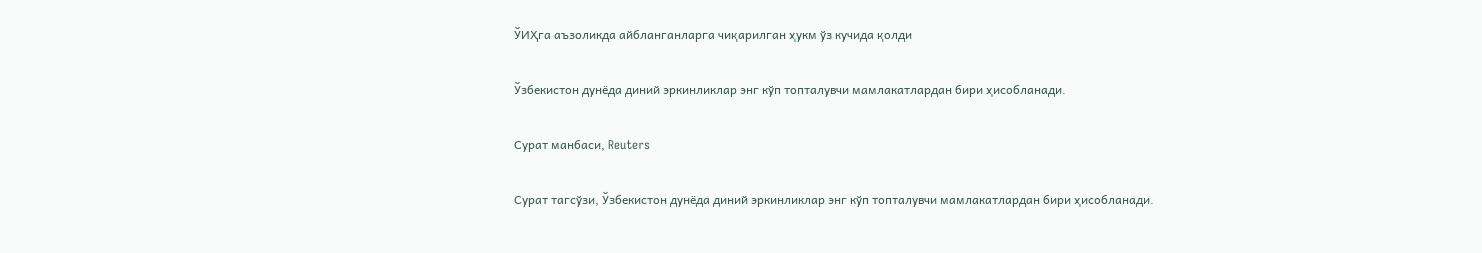ЎИҲга аъзоликда айбланганларга чиқарилган ҳукм ўз кучида қолди

Ўзбекистон дунёда диний эркинликлар энг кўп топталувчи мамлакатлардан бири ҳисобланади.

Сурат манбаси, Reuters

Сурат тагсўзи, Ўзбекистон дунёда диний эркинликлар энг кўп топталувчи мамлакатлардан бири ҳисобланади.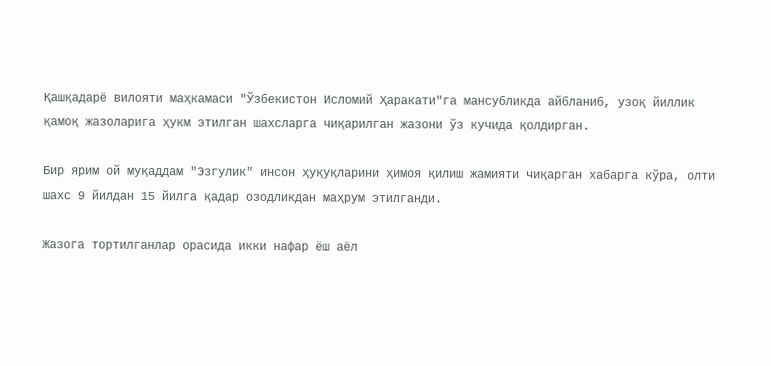Қашқадарё вилояти маҳкамаси "Ўзбекистон Исломий Ҳаракати"га мансубликда айбланиб, узоқ йиллик қамоқ жазоларига ҳукм этилган шахсларга чиқарилган жазони ўз кучида қолдирган.

Бир ярим ой муқаддам "Эзгулик" инсон ҳуқуқларини ҳимоя қилиш жамияти чиқарган хабарга кўра, олти шахс 9 йилдан 15 йилга қадар озодликдан маҳрум этилганди.

Жазога тортилганлар орасида икки нафар ёш аёл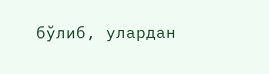бўлиб, улардан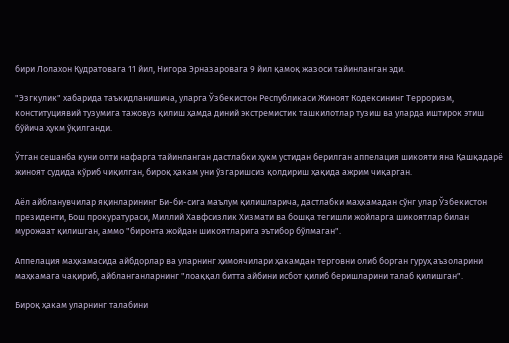бири Лолахон Қудратовага 11 йил, Нигора Эрназаровага 9 йил қамоқ жазоси тайинланган эди.

"Эзгкулик" хабарида таъкидланишича, уларга Ўзбекистон Республикаси Жиноят Кодексининг Терроризм, конституциявий тузумига тажовуз қилиш ҳамда диний экстремистик ташкилотлар тузиш ва уларда иштирок этиш бўйича ҳукм ўқилганди.

Ўтган сешанба куни олти нафарга тайинланган дастлабки ҳукм устидан берилган аппелация шикояти яна Қашқадарё жиноят судида кўриб чиқилган, бироқ ҳакам уни ўзгаришсиз қолдириш ҳақида ажрим чиқарган.

Аёл айбланувчилар яқинларининг Би-би-сига маълум қилишларича, дастлабки маҳкамадан сўнг улар Ўзбекистон президенти, Бош прокуратураси, Миллий Хавфсизлик Хизмати ва бошқа тегишли жойларга шикоятлар билан мурожаат қилишган, аммо "биронта жойдан шикоятларига эътибор бўлмаган".

Аппелация маҳкамасида айбдорлар ва уларнинг ҳимоячилари ҳакамдан терговни олиб борган гуруҳ аъзоларини маҳкамага чақириб, айбланганларнинг "лоаққал битта айбини исбот қилиб беришларини талаб қилишган".

Бироқ ҳакам уларнинг талабини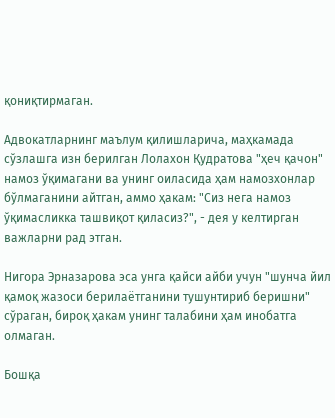қониқтирмаган.

Адвокатларнинг маълум қилишларича, маҳкамада сўзлашга изн берилган Лолахон Қудратова "ҳеч қачон" намоз ўқимагани ва унинг оиласида ҳам намозхонлар бўлмаганини айтган, аммо ҳакам: "Сиз нега намоз ўқимасликка ташвиқот қиласиз?", - дея у келтирган важларни рад этган.

Нигора Эрназарова эса унга қайси айби учун "шунча йил қамоқ жазоси берилаётганини тушунтириб беришни" сўраган, бироқ ҳакам унинг талабини ҳам инобатга олмаган.

Бошқа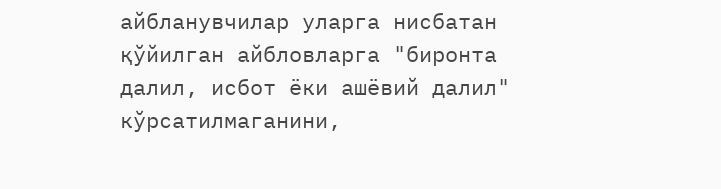айбланувчилар уларга нисбатан қўйилган айбловларга "биронта далил, исбот ёки ашёвий далил" кўрсатилмаганини,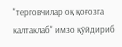"терговчилар оқ қоғозга калтаклаб" имзо қўйдириб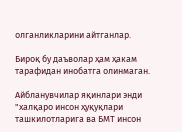олганликларини айтганлар.

Бироқ бу даъволар ҳам ҳакам тарафидан инобатга олинмаган.

Айбланувчилар яқинлари энди "халқаро инсон ҳуқуқлари ташкилотларига ва БМТ инсон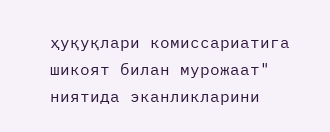ҳуқуқлари комиссариатига шикоят билан мурожаат" ниятида эканликларини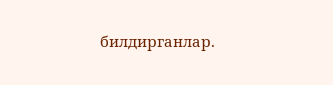билдирганлар.